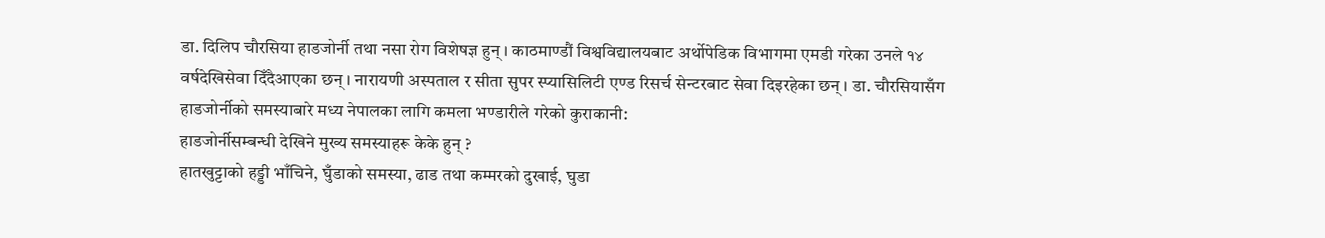डा. दिलिप चौरसिया हाडजोर्नी तथा नसा रोग विशेषज्ञ हुन् । काठमाण्डौं विश्वविद्यालयबाट अर्थोपेडिक विभागमा एमडी गरेका उनले १४ वर्षदेखिसेवा दिँदैआएका छन् । नारायणी अस्पताल र सीता सुपर स्प्यासिलिटी एण्ड रिसर्च सेन्टरबाट सेवा दिइरहेका छन् । डा. चौरसियासँग हाडजोर्नीको समस्याबारे मध्य नेपालका लागि कमला भण्डारीले गरेको कुराकानी:
हाडजोर्नीसम्बन्धी देखिने मुख्य समस्याहरू केके हुन् ?
हातखुट्टाको हड्डी भाँचिने, घुँडाको समस्या, ढाड तथा कम्मरको दुखाई, घुडा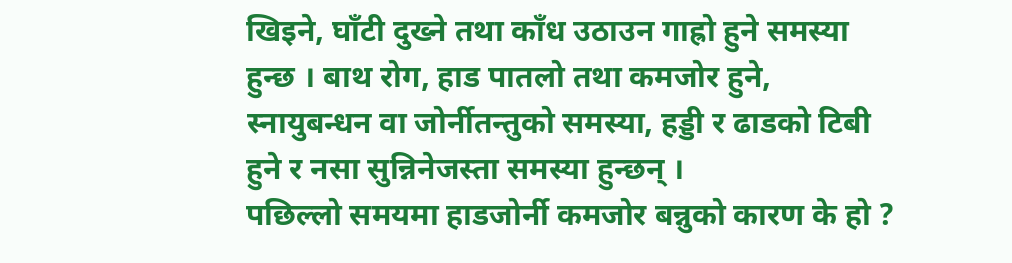खिइने, घाँटी दुख्ने तथा काँध उठाउन गाह्रो हुने समस्या हुन्छ । बाथ रोग, हाड पातलो तथा कमजोर हुने, स्नायुबन्धन वा जोर्नीतन्तुको समस्या, हड्डी र ढाडको टिबी हुने र नसा सुन्निनेजस्ता समस्या हुन्छन् ।
पछिल्लो समयमा हाडजोर्नी कमजोर बन्नुको कारण के हो ?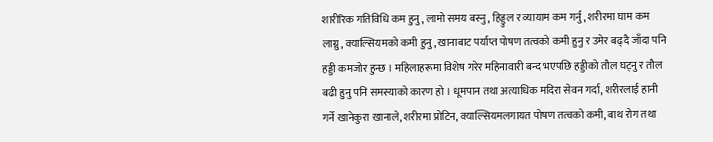शारीरिक गतिविधि कम हुनु, लामो समय बस्नु, हिड्डुल र व्यायाम कम गर्नु, शरीरमा घाम कम लाग्नु, क्याल्सियमको कमी हुनु, खानाबाट पर्याप्त पोषण तत्वको कमी हुनु र उमेर बढ्दै जाँदा पनि हड्डी कमजोर हुन्छ । महिलाहरूमा विशेष गरेर महिनावारी बन्द भएपछि हड्डीको तौल घट्नु र तौल बढी हुनु पनि समस्याको कारण हो । धूमपान तथा अत्याधिक मदिरा सेवन गर्दा, शरीरलाई हानी गर्ने खानेकुरा खानाले, शरीरमा प्रोटिन, क्याल्सियमलगायत पोषण तत्वको कमी, बाथ रोग तथा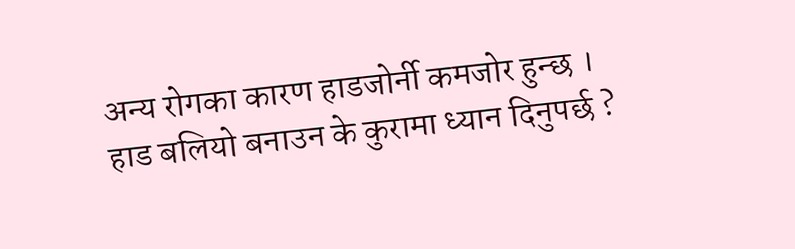अन्य रोगका कारण हाडजोर्नी कमजोर हुन्छ ।
हाड बलियो बनाउन के कुरामा ध्यान दिनुपर्छ ?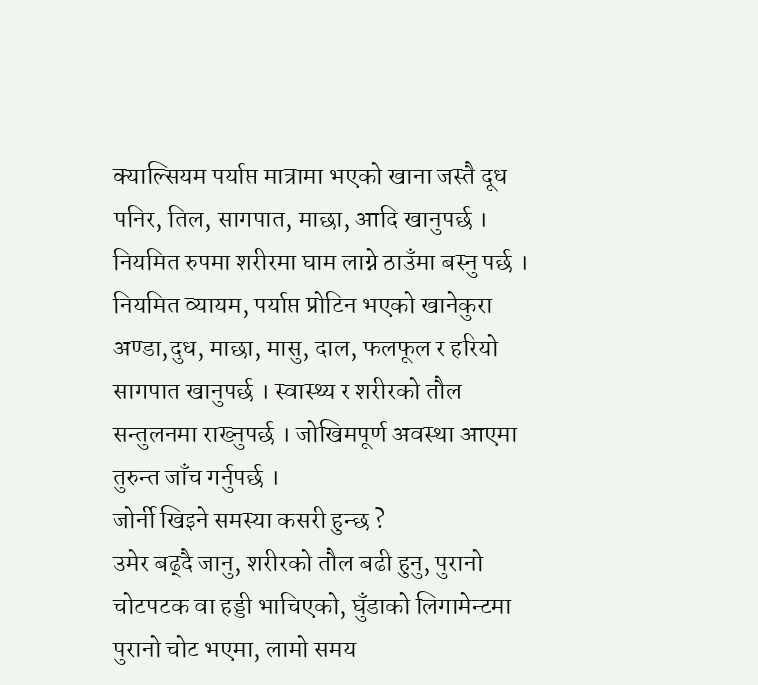क्याल्सियम पर्याप्त मात्रामा भएको खाना जस्तै दूध पनिर, तिल, सागपात, माछा, आदि खानुपर्छ । नियमित रुपमा शरीरमा घाम लाग्ने ठाउँमा बस्नु पर्छ । नियमित व्यायम, पर्याप्त प्रोटिन भएको खानेकुरा अण्डा,दुध, माछा, मासु, दाल, फलफूल र हरियो सागपात खानुपर्छ । स्वास्थ्य र शरीरको तौल सन्तुलनमा राख्नुपर्छ । जोखिमपूर्ण अवस्था आएमा तुरुन्त जाँच गर्नुपर्छ ।
जोर्नी खिइने समस्या कसरी हुन्छ ?
उमेर बढ्दै जानु, शरीरको तौल बढी हुनु, पुरानो चोटपटक वा हड्डी भाचिएको, घुँडाको लिगामेन्टमा पुरानो चोट भएमा, लामो समय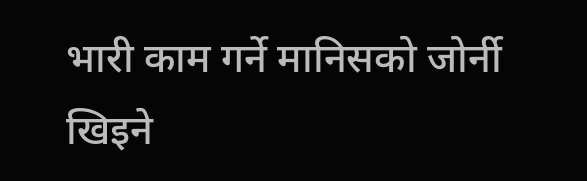भारी काम गर्ने मानिसको जोर्नी खिइने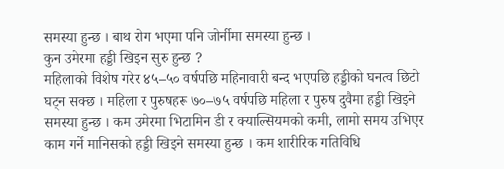समस्या हुन्छ । बाथ रोग भएमा पनि जोर्नीमा समस्या हुन्छ ।
कुन उमेरमा हड्डी खिइन सुरु हुन्छ ?
महिलाको विशेष गरेर ४५–५० वर्षपछि महिनावारी बन्द भएपछि हड्डीको घनत्व छिटो घट्न सक्छ । महिला र पुरुषहरू ७०–७५ वर्षपछि महिला र पुरुष दुवैमा हड्डी खिइने समस्या हुन्छ । कम उमेरमा भिटामिन डी र क्याल्सियमको कमी, लामो समय उभिएर काम गर्ने मानिसको हड्डी खिइने समस्या हुन्छ । कम शारीरिक गतिविधि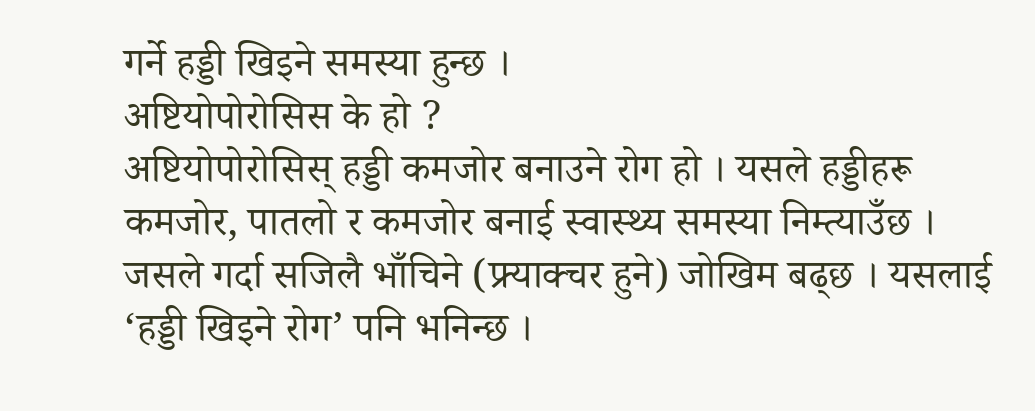गर्ने हड्डी खिइने समस्या हुन्छ ।
अष्टियोपोरोसिस के हो ?
अष्टियोपोरोसिस् हड्डी कमजोर बनाउने रोग हो । यसले हड्डीहरू कमजोर, पातलो र कमजोर बनाई स्वास्थ्य समस्या निम्त्याउँछ । जसले गर्दा सजिलै भाँचिने (फ्र्याक्चर हुने) जोखिम बढ्छ । यसलाई ‘हड्डी खिइने रोग’ पनि भनिन्छ ।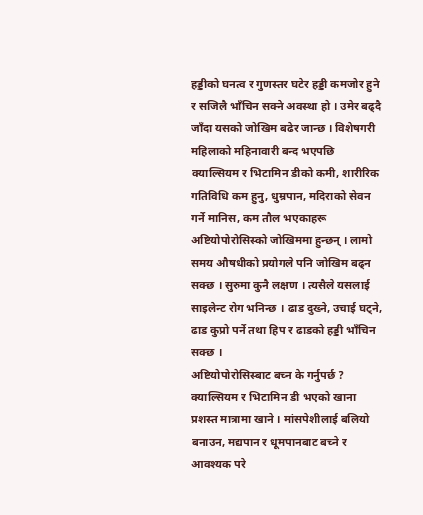हड्डीको घनत्व र गुणस्तर घटेर हड्डी कमजोर हुने र सजिलै भाँचिन सक्ने अवस्था हो । उमेर बढ्दै जाँदा यसको जोखिम बढेर जान्छ । विशेषगरी महिलाको महिनावारी बन्द भएपछि क्याल्सियम र भिटामिन डीको कमी, शारीरिक गतिविधि कम हुनु, धुम्रपान, मदिराको सेवन गर्ने मानिस, कम तौल भएकाहरू अष्टियोपोरोसिस्को जोखिममा हुन्छन् । लामो समय औषधीको प्रयोगले पनि जोखिम बढ्न सक्छ । सुरुमा कुनै लक्षण । त्यसैले यसलाई साइलेन्ट रोग भनिन्छ । ढाड दुख्ने, उचाई घट्ने, ढाड कुप्रो पर्ने तथा हिप र ढाडको हड्डी भाँचिन सक्छ ।
अष्टियोपोरोसिस्बाट बच्न के गर्नुपर्छ ?
क्याल्सियम र भिटामिन डी भएको खाना प्रशस्त मात्रामा खाने । मांसपेशीलाई बलियो बनाउन, मद्यपान र धूमपानबाट बच्ने र आवश्यक परे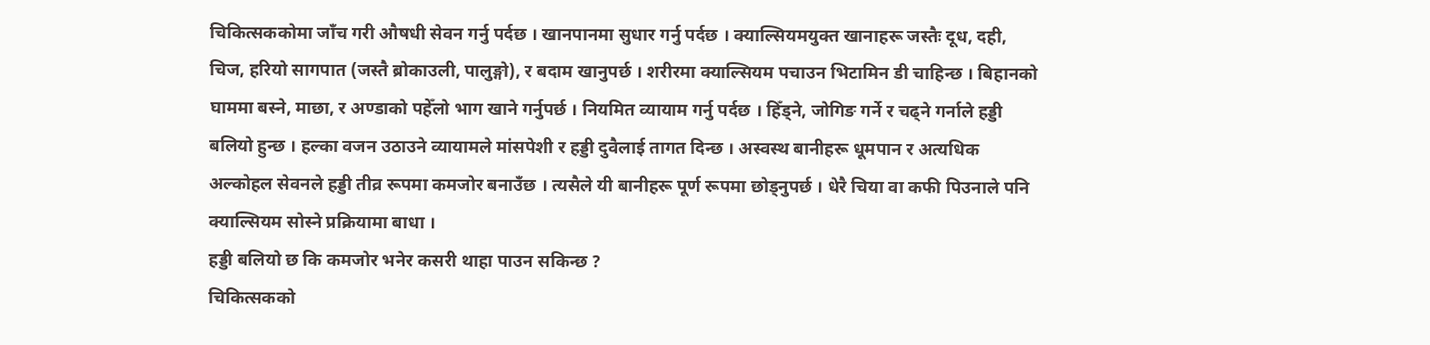चिकित्सककोमा जाँच गरी औषधी सेवन गर्नु पर्दछ । खानपानमा सुधार गर्नु पर्दछ । क्याल्सियमयुक्त खानाहरू जस्तैः दूध, दही, चिज, हरियो सागपात (जस्तै ब्रोकाउली, पालुङ्गो), र बदाम खानुपर्छ । शरीरमा क्याल्सियम पचाउन भिटामिन डी चाहिन्छ । बिहानको घाममा बस्ने, माछा, र अण्डाको पहेँलो भाग खाने गर्नुपर्छ । नियमित व्यायाम गर्नु पर्दछ । हिँड्ने, जोगिङ गर्ने र चढ्ने गर्नाले हड्डी बलियो हुन्छ । हल्का वजन उठाउने व्यायामले मांसपेशी र हड्डी दुवैलाई तागत दिन्छ । अस्वस्थ बानीहरू धूमपान र अत्यधिक अल्कोहल सेवनले हड्डी तीव्र रूपमा कमजोर बनाउँछ । त्यसैले यी बानीहरू पूर्ण रूपमा छोड्नुपर्छ । धेरै चिया वा कफी पिउनाले पनि क्याल्सियम सोस्ने प्रक्रियामा बाधा ।
हड्डी बलियो छ कि कमजोर भनेर कसरी थाहा पाउन सकिन्छ ?
चिकित्सकको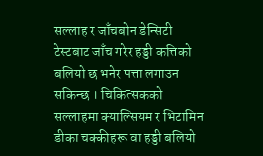सल्लाह र जाँचबोन डेन्सिटी टेस्टबाट जाँच गरेर हड्डी कत्तिको बलियो छ भनेर पत्ता लगाउन सकिन्छ । चिकित्सकको सल्लाहमा क्याल्सियम र भिटामिन डीका चक्कीहरू वा हड्डी बलियो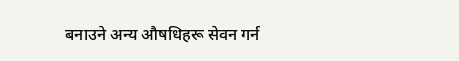बनाउने अन्य औषधिहरू सेवन गर्न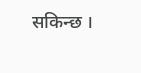सकिन्छ ।